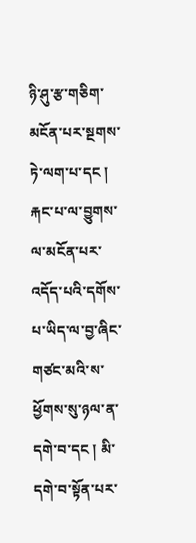ཉི་ཤུ་རྩ་གཅིག་མངོན་པར་སྔགས་ཏེ་ལག་པ་དང ། རྐང་པ་ལ་བྱུགས་ལ་མངོན་པར་འདོད་པའི་དགོས་པ་ཡིད་ལ་བྱ་ཞིང་གཙང་མའི་ས་ཕྱོགས་སུ་ཉལ་ན་དགེ་བ་དང ། མི་དགེ་བ་སྟོན་པར་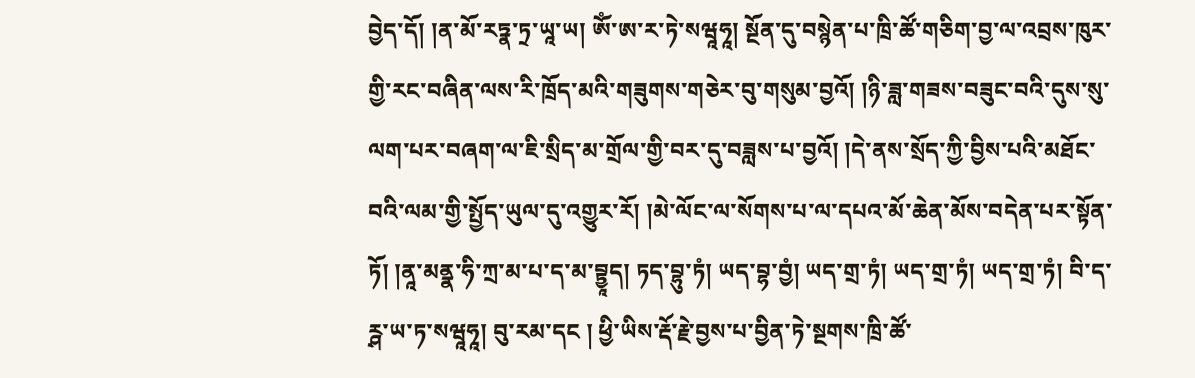བྱེད་དོ། །ན་མོ་རཏྣ་ཏྲ་ཡཱ་ཡ། ཨོཾ་ཨ་ར་ཏེ་སཝཱཧཱ། སྔོན་དུ་བསྙེན་པ་ཁྲི་ཚོ་གཅིག་བྱ་ལ་འབྲས་ཁུར་གྱི་རང་བཞིན་ལས་རི་ཁྲོད་མའི་གཟུགས་གཅེར་བུ་གསུམ་བྱའོ། །ཉི་ཟླ་གཟས་བཟུང་བའི་དུས་སུ་ལག་པར་བཞག་ལ་ཇི་སྲིད་མ་གྲོལ་གྱི་བར་དུ་བཟླས་པ་བྱའོ། །དེ་ནས་སྲོད་ཀྱི་བྱིས་པའི་མཐོང་བའི་ལམ་གྱི་སྤྱོད་ཡུལ་དུ་འགྱུར་རོ། །མེ་ལོང་ལ་སོགས་པ་ལ་དཔའ་མོ་ཆེན་མོས་བདེན་པར་སྟོན་ཏོ། །ནཱ་མནྣ་ཧི་ཀྲ་མ་པ་ད་མ་བྟྱད། ཏད་བྷུ་ཏཾ། ཡད་བྷ་བྱཾ། ཡད་གྲ་ཏཾ། ཡད་གྲ་ཏཾ། ཡད་གྲ་ཏཾ། བི་ད་ཪྴ་ཡ་ཏ་སཝཱཧཱ། བུ་རམ་དང ། ཕྱི་ཡིས་རྡོ་རྗེ་བྱས་པ་བྱིན་ཏེ་སྔགས་ཁྲི་ཚོ་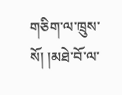གཅིག་ལ་ཁྲུས་སོ། །མཐེ་བོ་ལ་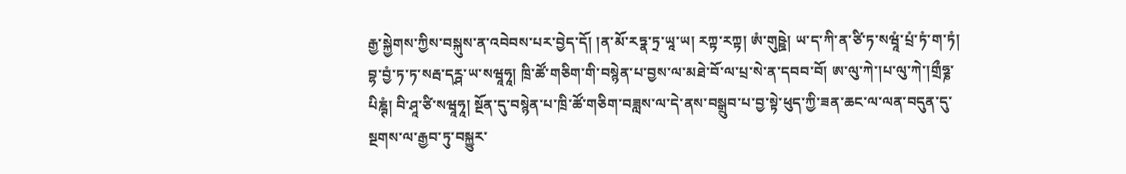རྒྱ་སྐྱེགས་ཀྱིས་བསྐུས་ན་འབེབས་པར་བྱེད་དོ། །ན་མོ་རཏྣ་ཏྲ་ཡཱ་ཡ། རཀྟ་རཀྟ། ཨཾ་གུཥྛེ། ཡ་ད་ཀི་ན་ཙི་ཏ་སཝཱཾ་པྲཾ་ཏཾ་ག་ཏཾ། བྷ་བྱཾ་ཏ་ཏ་སརྦ་དཪྴ་ཡ་སཝཱཧཱ། ཁྲི་ཚོ་གཅིག་གི་བསྙེན་པ་བྱས་ལ་མཐེ་བོ་ལ་པྲ་སེ་ན་དབབ་བོ། ཨ་ལུ་ཀེ་།པ་ལུ་ཀེ་།གྲྀཧྞ་པིཎྚཾ། བི་ཤཱ་ཙི་སཝཱཧཱ། སྔོན་དུ་བསྙེན་པ་ཁྲི་ཚོ་གཅིག་བཟླས་ལ་དེ་ནས་བསྒྲུབ་པ་བྱ་སྟེ་ཕུད་ཀྱི་ཟན་ཆང་ལ་ལན་བདུན་དུ་སྔགས་ལ་རྒྱབ་ཏུ་བསྐྱུར་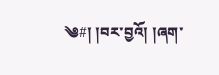༄#། །བར་བྱའོ། །ཞག་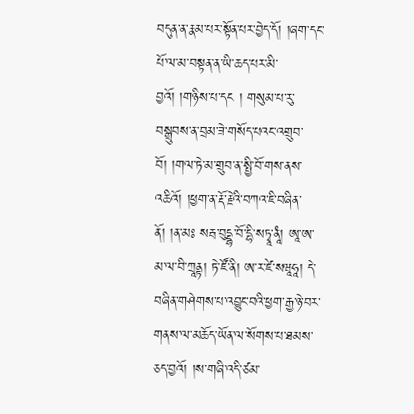བདུན་ན་རྣམ་པར་སྟོན་པར་བྱེད་དོ། །ཞག་དང་པོ་ལ་མ་བསྟན་ན་ཡི་ཆད་པར་མི་བྱའོ། །གཉིས་པ་དང ། གསུམ་པ་རུ་བསྒྲུབས་ན་བྲམ་ཟེ་གསོད་པའང་འགྲུབ་བོ། །གལ་ཏེ་མ་གྲུབ་ན་སྤྱི་བོ་གས་ནས་འཆིའོ། །ཕྱག་ན་རྡོ་རྗེའི་བཀའ་ཇི་བཞིན་ནོ། །ན་མཿ སརྦ་བུདྡྷ་བོ་དྷི་སཏྭཱ་ནཱཾ། ཨཱ་ཨ་མ་ལ་བི་ཀྲཱནྟ། ཏེ་ཛོ་ནི། ཨ་ར་ཛེ་སཝཱཧཱ། དེ་བཞིན་གཤེགས་པ་འབྱུང་བའི་ཕྱག་རྒྱ་ཉེ་བར་གནས་ལ་མཆོད་ཡོན་ལ་སོགས་པ་ཐམས་ཅད་བྱའོ། །ས་གཞི་འདི་ཙམ་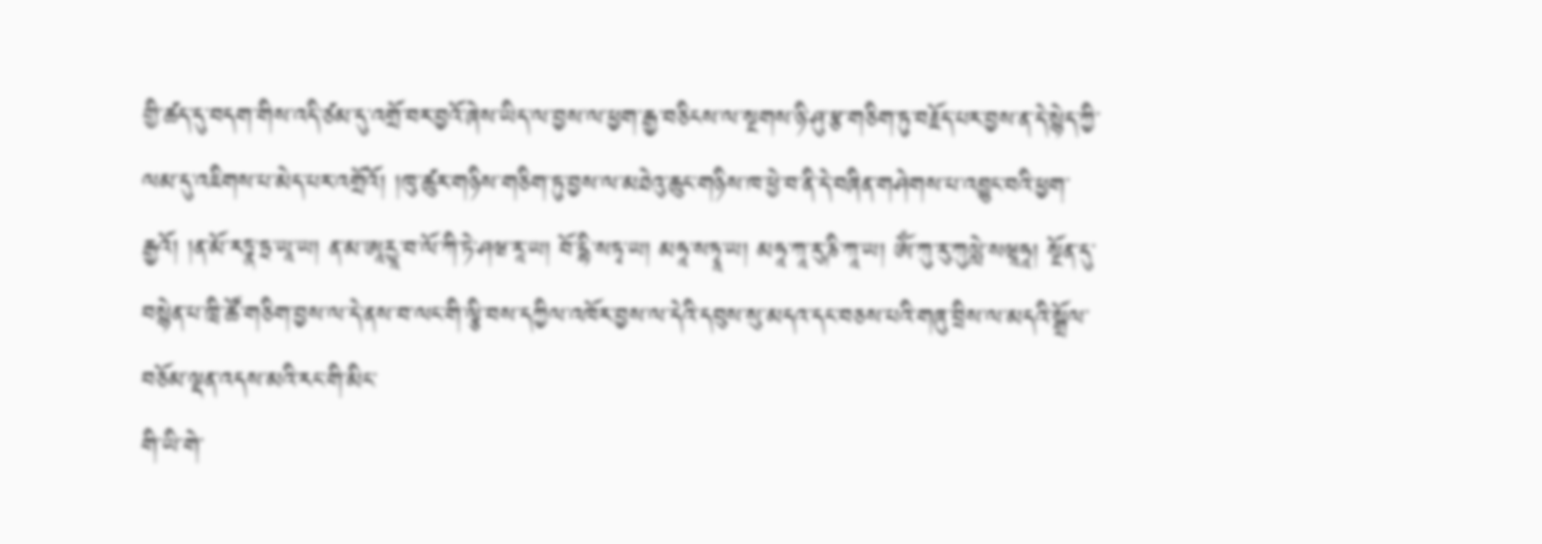གྱི་ཚད་དུ་བདག་གིས་འདི་ཙམ་དུ་འགྲོ་བར་བྱའོ་ཞེས་ཡིད་ལ་བྱས་ལ་ཕྱག་རྒྱ་བཅིངས་ལ་སྔགས་ཉི་ཤུ་རྩ་གཅིག་ཏུ་བརྗོད་པར་བྱས་ན་དེ་སྙེད་ཀྱི་ལམ་དུ་འཇིགས་པ་མེད་པར་འགྲོའོ། །ཁུ་ཚུར་གཉིས་གཅིག་ཏུ་བྱས་ལ་མཐེའུ་ཆུང་གཉིས་ཁ་ཕྱེ་བ་ནི་དེ་བཞིན་གཤེགས་པ་འབྱུང་བའི་ཕྱག་རྒྱའོ། །ན་མོ་རཏྣ་ཏྲ་ཡཱ་ཡ། ན་མ་ཨཱརྱཱ་བ་ལོ་ཀི་ཏེ་ཤཝ་རཱ་ཡ། བོ་དྷི་སཏྭ་ཡ། མཧཱ་སཏྭཱ་ཡ། མཧཱ་ཀཱ་རུ་ཎི་ཀཱ་ཡ། ཨོཾ་ཀུ་རུ་ཀུལླེ་སཝཱཧཱ། སྔོན་དུ་བསྙེན་པ་ཁྲི་ཚོ་གཅིག་བྱས་ལ་དེ་ནས་བ་ལང་གི་ལྕི་བས་དཀྱིལ་འཁོར་བྱས་ལ་དེའི་དབུས་སུ་མདའ་དང་བཅས་པའི་གཞུ་བྲིས་ལ་མདའི་སྒྲོལ་བཅོམ་ལྡན་འདས་མའི་རང་གི་མིང་
གི་ཡི་གེ་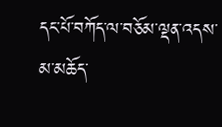དང་པོ་བཀོད་ལ་བཅོམ་ལྡན་འདས་མ་མཆོད་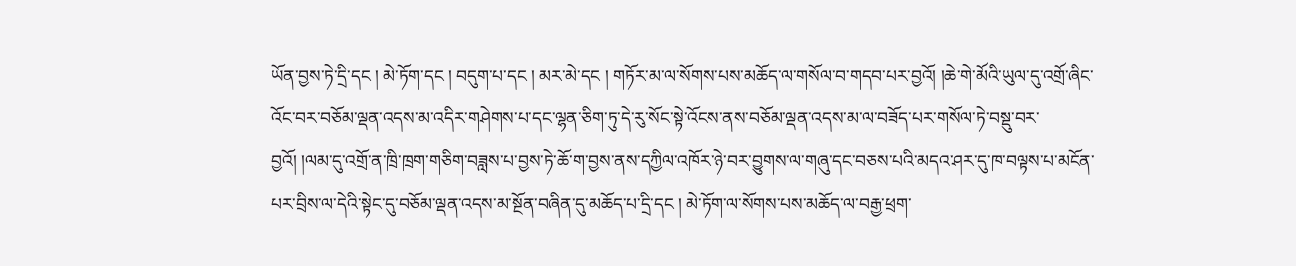ཡོན་བྱས་ཏེ་དྲི་དང ། མེ་ཏོག་དང ། བདུག་པ་དང ། མར་མེ་དང ། གཏོར་མ་ལ་སོགས་པས་མཆོད་ལ་གསོལ་བ་གདབ་པར་བྱའོ། །ཆེ་གེ་མོའི་ཡུལ་དུ་འགྲོ་ཞིང་འོང་བར་བཅོམ་ལྡན་འདས་མ་འདིར་གཤེགས་པ་དང་ལྷན་ཅིག་ཏུ་དེ་རུ་སོང་སྟེ་འོངས་ནས་བཅོམ་ལྡན་འདས་མ་ལ་བཟོད་པར་གསོལ་ཏེ་བསྡུ་བར་བྱའོ། །ལམ་དུ་འགྲོ་ན་ཁྲི་ཁྲག་གཅིག་བཟླས་པ་བྱས་ཏེ་ཆོ་ག་བྱས་ནས་དཀྱིལ་འཁོར་ཉེ་བར་བྱུགས་ལ་གཞུ་དང་བཅས་པའི་མདའ་ཤར་དུ་ཁ་བལྟས་པ་མངོན་པར་བྲིས་ལ་དེའི་སྟེང་དུ་བཅོམ་ལྡན་འདས་མ་སྔོན་བཞིན་དུ་མཆོད་པ་དྲི་དང ། མེ་ཏོག་ལ་སོགས་པས་མཆོད་ལ་བརྒྱ་ཕྲག་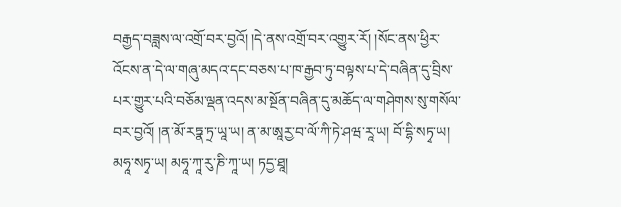བརྒྱད་བཟླས་ལ་འགྲོ་བར་བྱའོ། །དེ་ནས་འགྲོ་བར་འགྱུར་རོ། །སོང་ནས་ཕྱིར་འོངས་ན་དེ་ལ་གཞུ་མདའ་དང་བཅས་པ་ཁ་རྒྱབ་ཏུ་བལྟས་པ་དེ་བཞིན་དུ་བྲིས་པར་གྱུར་པའི་བཅོམ་ལྡན་འདས་མ་སྔོན་བཞིན་དུ་མཆོད་ལ་གཤེགས་སུ་གསོལ་བར་བྱའོ། །ན་མོ་རཏྣ་ཏྲ་ཡཱ་ཡ། ན་མ་ཨཱརྱ་བ་ལོ་ཀི་ཏེ་ཤཝ་རཱ་ཡ། བོ་དྷི་སཏྭ་ཡ། མཧཱ་སཏྭ་ཡ། མཧཱ་ཀཱ་རུ་ཎི་ཀཱ་ཡ། ཏདྱ་ཐཱ།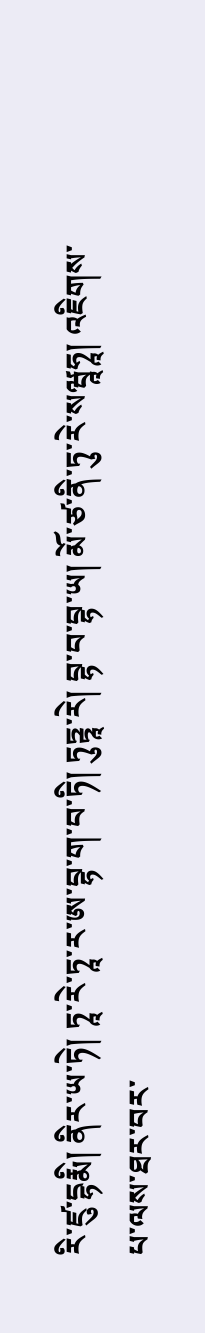རི་ཛུ་དྷརྨི། ནིར་ཡ་ཏེ། ཏཱ་རེ་ཏཱ་ར་ཨ་བྷ་ག་བ་ཏི། ཏུཏྟཱ་རེ། བྷ་བ་བྷ་ཡ། མོ་ཙ་ནི་ཏུ་རེ་སཝཱཧཱ། འཇིགས་པ་ལས་ཐར་བར་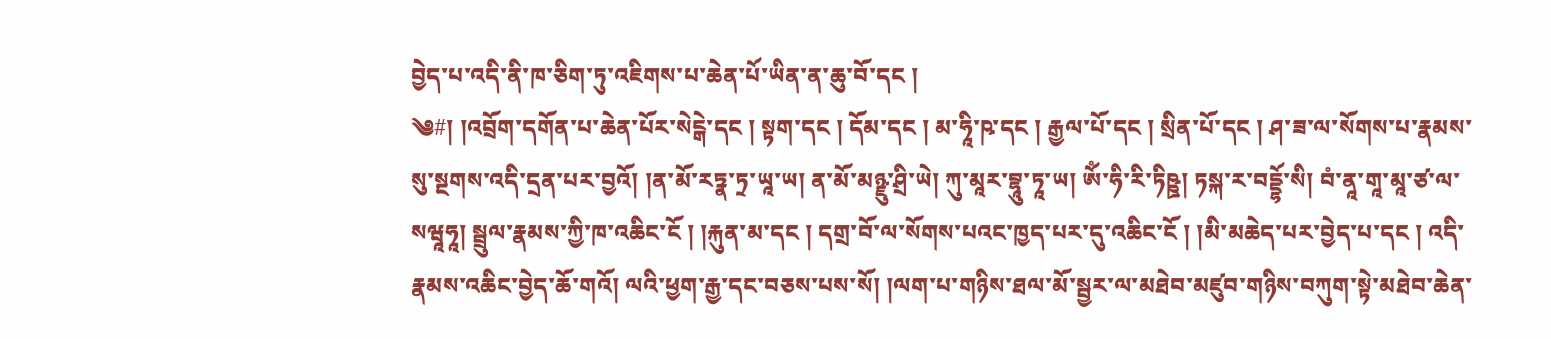བྱེད་པ་འདི་ནི་ཁ་ཅིག་ཏུ་འཇིགས་པ་ཆེན་པོ་ཡིན་ན་ཆུ་བོ་དང །
༄#། །འབྲོག་དགོན་པ་ཆེན་པོར་སེངྒེ་དང ། སྟག་དང ། དོམ་དང ། མ་ཧཱི་ཥ་དང ། རྒྱལ་པོ་དང ། སྲིན་པོ་དང ། ཤ་ཟ་ལ་སོགས་པ་རྣམས་སུ་སྔགས་འདི་དྲན་པར་བྱའོ། །ན་མོ་རཏྣ་ཏྲ་ཡཱ་ཡ། ན་མོ་མཉྫུ་ཤྲི་ཡེ། ཀུ་མཱར་བྷཱུ་ཏཱ་ཡ། ཨོཾ་ཧི་རི་ཏིཥྛ། ཏསྐ་ར་བདྡྷོ་སི། བཾ་ནཱ་གཱ་མཱ་ཙ་ལ་སཝཱཧཱ། སྦྲུལ་རྣམས་ཀྱི་ཁ་འཆིང་ངོ ། །རྐུན་མ་དང ། དགྲ་བོ་ལ་སོགས་པའང་ཁྱད་པར་དུ་འཆིང་ངོ ། །མི་མཆེད་པར་བྱེད་པ་དང ། འདི་རྣམས་འཆིང་བྱེད་ཆོ་གའོ། ལའི་ཕྱག་རྒྱ་དང་བཅས་པས་སོ། །ལག་པ་གཉིས་ཐལ་མོ་སྦྱར་ལ་མཐེབ་མཛུབ་གཉིས་བཀུག་སྟེ་མཐེབ་ཆེན་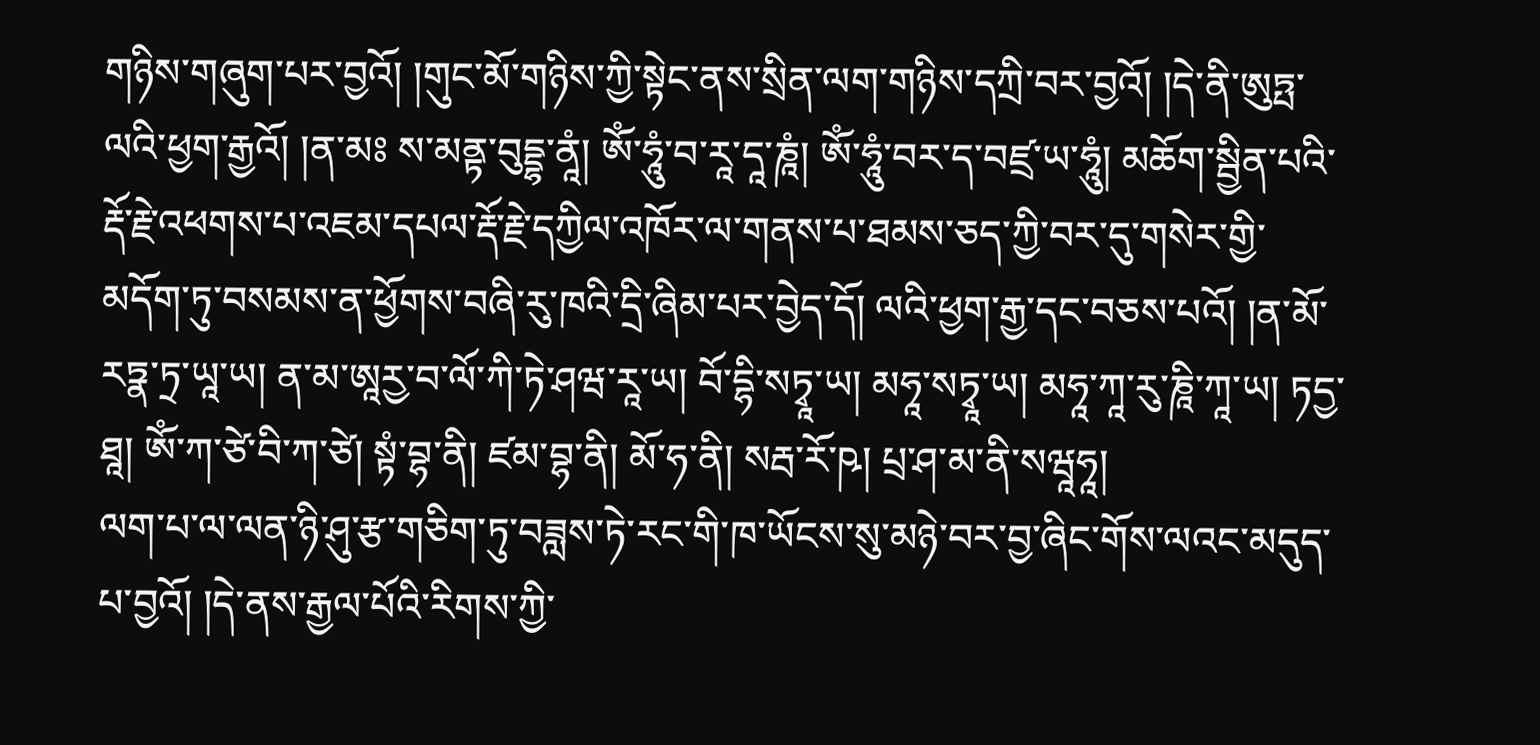གཉིས་གཞུག་པར་བྱའོ། །གུང་མོ་གཉིས་ཀྱི་སྟེང་ནས་སྲིན་ལག་གཉིས་དཀྲི་བར་བྱའོ། །དེ་ནི་ཨུཏྤ་ལའི་ཕྱག་རྒྱའོ། །ན་མཿ ས་མནྟ་བུདྡྷ་ནཱཾ། ཨོཾ་ཧཱུཾ་བ་རཱ་དཱ་ཎཱཾ། ཨོཾ་ཧཱུཾ་བར་ད་བཛྲ་ཡ་ཧཱུཾ། མཆོག་སྦྱིན་པའི་རྡོ་རྗེ་འཕགས་པ་འཇམ་དཔལ་རྡོ་རྗེ་དཀྱིལ་འཁོར་ལ་གནས་པ་ཐམས་ཅད་ཀྱི་བར་དུ་གསེར་གྱི་མདོག་ཏུ་བསམས་ན་ཕྱོགས་བཞི་རུ་ཁའི་དྲི་ཞིམ་པར་བྱེད་དོ། ལའི་ཕྱག་རྒྱ་དང་བཅས་པའོ། །ན་མོ་རཏྣ་ཏྲ་ཡཱ་ཡ། ན་མ་ཨཱརྱ་བ་ལོ་ཀི་ཏེ་ཤཝ་རཱ་ཡ། བོ་དྷི་སཏྭཱ་ཡ། མཧཱ་སཏྭཱ་ཡ། མཧཱ་ཀཱ་རུ་ཎཱི་ཀཱ་ཡ། ཏདྱ་ཐཱ། ཨོཾ་ཀ་ཙེ་བི་ཀ་ཙེ། སྟཾ་བྷ་ནི། ཛམ་བྷ་ནི། མོ་ཧ་ནི། སརྦ་རོ་ཥ། པྲ་ཤ་མ་ནི་སཝཱཧཱ།
ལག་པ་ལ་ལན་ཉི་ཤུ་རྩ་གཅིག་ཏུ་བཟླས་ཏེ་རང་གི་ཁ་ཡོངས་སུ་མཉེ་བར་བྱ་ཞིང་གོས་ལའང་མདུད་པ་བྱའོ། །དེ་ནས་རྒྱལ་པོའི་རིགས་ཀྱི་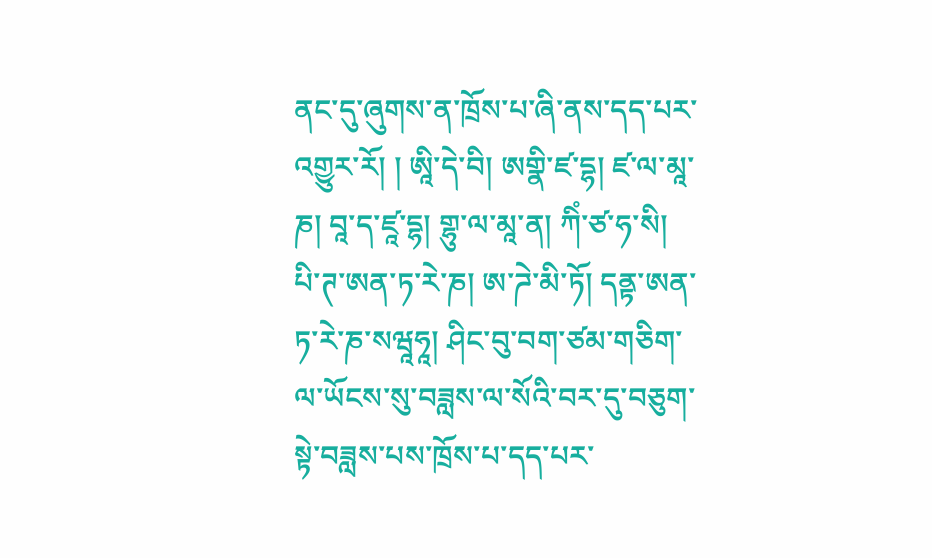ནང་དུ་ཞུགས་ན་ཁྲོས་པ་ཞི་ནས་དད་པར་འགྱུར་རོ། ། ཨཱི་དེ་བི། ཨགྣི་ཛ་དྷ། ཛ་ལ་མཱ་ཎ། བཱ་ད་ཛཱ་དྷ། གྷུ་ལ་མཱ་ན། ཀིཾ་ཙ་ཧ་སི། པི་ཊ་ཨན་ཏ་རེ་ཎ། ཨ་ཌེ་མི་ཏོ། དནྟ་ཨན་ཏ་རེ་ཎ་སཝཱཧཱ། ཤིང་བུ་བག་ཙམ་གཅིག་ལ་ཡོངས་སུ་བཟླས་ལ་སོའི་བར་དུ་བཅུག་སྟེ་བཟླས་པས་ཁྲོས་པ་དད་པར་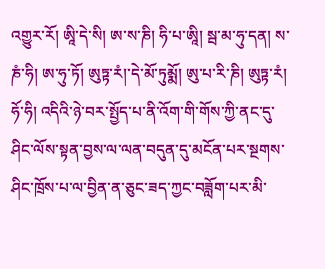འགྱུར་རོ། ཨཱི་དེ་སི། ཨ་ས་ཎི། ཧི་པ་ཨཱི། སྦ་མ་ཧུ་དན། ས་ཎཾ་ཧི། ཨ་ཧུ་ཏོ། ཨུཏྟ་རཾ།་དེ་མོ་ཏུམྨོ། ཨུ་པ་རི་ཎི། ཨུཏྟ་རཾ། ཧོ་ཧི། འདིའི་ཉེ་བར་སྤྱོད་པ་ནི་འོག་གི་གོས་ཀྱི་ནང་དུ་ཤིང་ལོས་སྟན་བྱས་ལ་ལན་བདུན་དུ་མངོན་པར་སྔགས་ཤིང་ཁྲོས་པ་ལ་བྱིན་ན་ཅུང་ཟད་ཀྱང་བཟློག་པར་མི་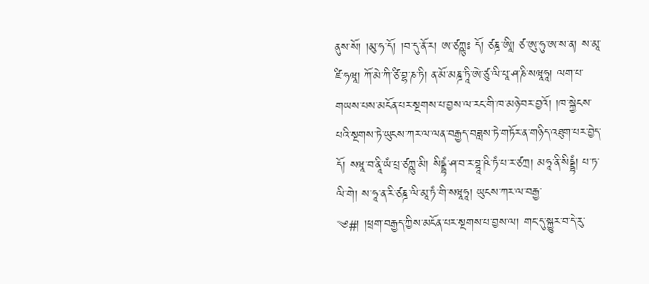ནུས་སོ། །མུ་ཧ་དོ། །བ་དུ་ནོ་ར། ཨ་ཙཀྵུཿ དོ། ཙཎྜ་ཨཱི། ཙ་ཨུ་ཧུ་ཨ་ས་ན། ས་མཱ་ཛི་ཧཝཱ། ཀོ་མེ་ཀི་ཙི་བྷ་ཎ་ཏི། ན་མོ་མཎྜ་ཏཱི་ཨེ་ཙུ་ལི་པཱ་ཤ་ཎི་སཝཱཧཱ། ལག་པ་གཡས་པས་མངོན་པར་སྔགས་པ་བྱས་ལ་རང་གི་ཁ་མཉེ་བར་བྱའོ། །ཁ་སྐྱེངས་པའི་སྔགས་ཏེ་ཡུངས་ཀར་ལ་ལན་བརྒྱད་བཟླས་ཏེ་གཏོར་ན་གཉིད་འཐུག་པར་བྱེད་དོ། སཝཱ་བ་ནཱི་ཡཾ་པྲ་ཙཀྵུ་མི། སིདྡྷཾ་ཤ་བ་ར་བྷཱ་ཥི་ཏཾ་པ་ར་ཙཀྲ། མཧཱ་ནི་སིདྡྷཾ། པ་ཏ་ལི་གེ། ས་ཧཱ་ན་རི་ཙཎྜ་ལི་མཱ་ཏཾ་གི་སཝཱཧཱ། ཡུངས་ཀར་ལ་བརྒྱ་
༄#། །ཕྲག་བརྒྱད་ཀྱིས་མངོན་པར་སྔགས་པ་བྱས་ལ། གང་དུ་སྐྱུར་བ་དེ་རུ་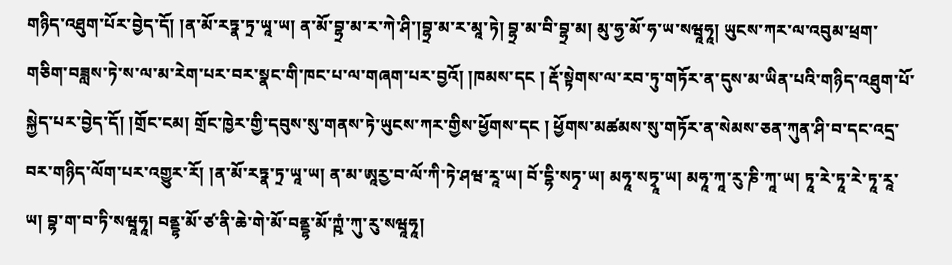གཉིད་འཐུག་པོར་བྱེད་དོ། །ན་མོ་རཏྣ་ཏྲ་ཡཱ་ཡ། ན་མོ་བྷྲ་མ་ར་ཀེ་ཤི་།བྷྲ་མ་ར་མཱ་ཏེ། བྷྲ་མ་བི་བྷྲ་མ། མུ་ཧྱ་མོ་ཧ་ཡ་སཝཱཧཱ། ཡུངས་ཀར་ལ་འབུམ་ཕྲག་གཅིག་བཟླས་ཏེ་ས་ལ་མ་རེག་པར་བར་སྣང་གི་ཁང་པ་ལ་གཞག་པར་བྱའོ། །ཁམས་དང ། རྡོ་སྟེགས་ལ་རབ་ཏུ་གཏོར་ན་དུས་མ་ཡིན་པའི་གཉིད་འཐུག་པོ་སྐྱེད་པར་བྱེད་དོ། །གྲོང་ངམ། གྲོང་ཁྱེར་གྱི་དབུས་སུ་གནས་ཏེ་ཡུངས་ཀར་གྱིས་ཕྱོགས་དང ། ཕྱོགས་མཚམས་སུ་གཏོར་ན་སེམས་ཅན་ཀུན་ཤི་བ་དང་འདྲ་བར་གཉིད་ལོག་པར་འགྱུར་རོ། །ན་མོ་རཏྣ་ཏྲ་ཡཱ་ཡ། ན་མ་ཨཱརྱ་བ་ལོ་ཀི་ཏེ་ཤཝ་རཱ་ཡ། བོ་དྷི་སཏྭ་ཡ། མཧཱ་སཏྭཱ་ཡ། མཧཱ་ཀཱ་རུ་ཎི་ཀཱ་ཡ། ཏཱ་རེ་ཏཱ་རེ་ཏཱ་རཱ་ཡ། བྷ་ག་བ་ཏི་སཝཱཧཱ། བནྡྷ་མོ་ཙ་ནི་ཆེ་གེ་མོ་བནྡྷ་མོ་ཀྵཾ་ཀུ་རུ་སཝཱཧཱ།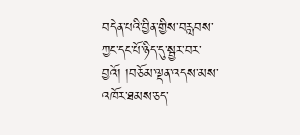བདེན་པའི་བྱིན་གྱིས་བརླབས་ཀྱང་དང་པོ་ཉིད་དུ་སྦྱར་བར་བྱའོ། །བཅོམ་ལྡན་འདས་མས་འཁོར་ཐམས་ཅད་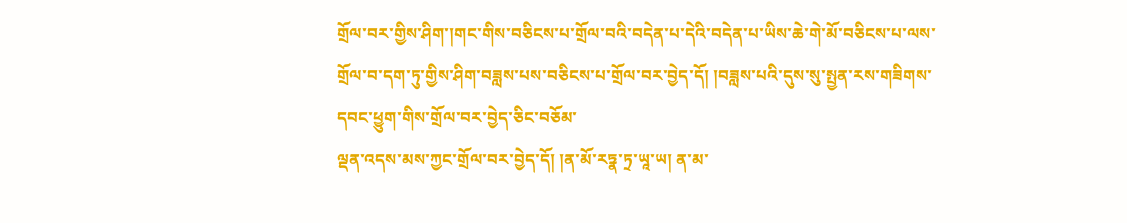གྲོལ་བར་གྱིས་ཤིག་།གང་གིས་བཅིངས་པ་གྲོལ་བའི་བདེན་པ་དེའི་བདེན་པ་ཡིས་ཆེ་གེ་མོ་བཅིངས་པ་ལས་གྲོལ་བ་དག་ཏུ་གྱིས་ཤིག་བཟླས་པས་བཅིངས་པ་གྲོལ་བར་བྱེད་དོ། །བཟླས་པའི་དུས་སུ་སྤྱན་རས་གཟིགས་དབང་ཕྱུག་གིས་གྲོལ་བར་བྱེད་ཅིང་བཅོམ་
ལྡན་འདས་མས་ཀྱང་གྲོལ་བར་བྱེད་དོ། །ན་མོ་རཏྣ་ཏྲ་ཡཱ་ཡ། ན་མ་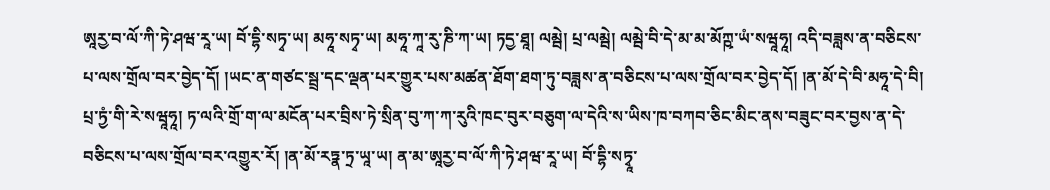ཨཱརྱ་བ་ལོ་ཀི་ཏེ་ཤཝ་རཱ་ཡ། བོ་དྷི་སཏྭ་ཡ། མཧཱ་སཏྭ་ཡ། མཧཱ་ཀཱ་རུ་ཎི་ཀ་ཡ། ཏདྱ་ཐཱ། ལམྦེ། པྲ་ལམྦེ། ལམྦེ་བི་དེ་མ་མ་མོཀྵ་ཡཾ་སཝཱཧཱ། འདི་བཟླས་ན་བཅིངས་པ་ལས་གྲོལ་བར་བྱེད་དོ། །ཡང་ན་གཙང་སྦྲ་དང་ལྡན་པར་གྱུར་པས་མཚན་ཐོག་ཐག་ཏུ་བཟླས་ན་བཅིངས་པ་ལས་གྲོལ་བར་བྱེད་དོ། །ན་མོ་དེ་བི་མཧཱ་དེ་བི། པྲ་ཏྱཾ་གི་རེ་སཝཱཧཱ། ཏ་ལའི་གྲོ་ག་ལ་མངོན་པར་བྲིས་ཏེ་སྲིན་བུ་ཀ་ཀ་རུའི་ཁང་བུར་བཅུག་ལ་དེའི་ས་ཡིས་ཁ་བཀབ་ཅིང་མིང་ནས་བཟུང་བར་བྱས་ན་དེ་བཅིངས་པ་ལས་གྲོལ་བར་འགྱུར་རོ། །ན་མོ་རཏྣ་ཏྲ་ཡཱ་ཡ། ན་མ་ཨཱརྱ་བ་ལོ་ཀི་ཏེ་ཤཝ་རཱ་ཡ། བོ་དྷི་སཏྭཱ་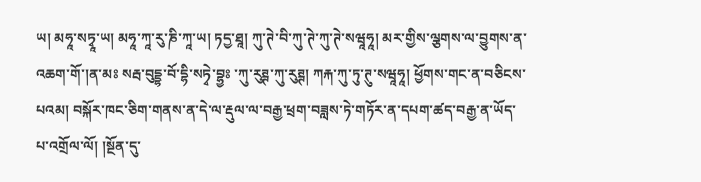ཡ། མཧཱ་སཏྭཱ་ཡ། མཧཱ་ཀཱ་རུ་ཎི་ཀཱ་ཡ། ཏདྱ་ཐཱ། ཀུ་ཊེ་བི་ཀུ་ཊེ་ཀུ་ཊེ་སཝཱཧཱ། མར་གྱིས་ལྕགས་ལ་བྱུགས་ན་འཆག་གོ་།ན་མཿ སརྦ་བུདྡྷ་བོ་དྷི་སཏྭེ་བྷྱཿ ་ཀུ་རུཊྚ་ཀུ་རུཊྚ། ཀརྐ་ཀུ་ཏུ་ཊུ་སཝཱཧཱ། ཕྱོགས་གང་ན་བཅིངས་པའམ། བསྐོར་ཁང་ཅིག་གནས་ན་དེ་ལ་རྡུལ་ལ་བརྒྱ་ཕྲག་བཟླས་ཏེ་གཏོར་ན་དཔག་ཚད་བརྒྱ་ན་ཡོད་པ་འགྲོལ་ལོ། །སྔོན་དུ་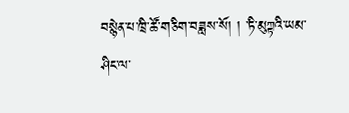བསྙེན་པ་ཁྲི་ཚོ་གཅིག་བཟླས་སོ། ། ་ཏི་མུཀྟའི་ཡམ་ཤིང་ལ་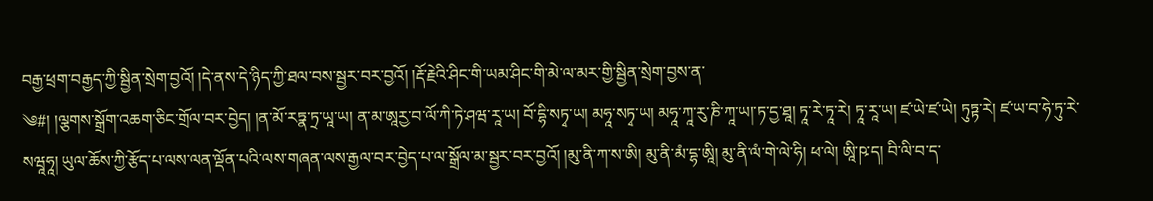བརྒྱ་ཕྲག་བརྒྱད་ཀྱི་སྦྱིན་སྲེག་བྱའོ། །དེ་ནས་དེ་ཉིད་ཀྱི་ཐལ་བས་སྦྱར་བར་བྱའོ། །རྡོ་རྗེའི་ཤིང་གི་ཡམ་ཤིང་གི་མེ་ལ་མར་གྱི་སྦྱིན་སྲེག་བྱས་ན་
༄#། །ལྕགས་སྒྲོག་འཆག་ཅིང་གྲོལ་བར་བྱེད། །ན་མོ་རཏྣ་ཏྲ་ཡཱ་ཡ། ན་མ་ཨཱརྱ་བ་ལོ་ཀི་ཏེ་ཤཝ་རཱ་ཡ། བོ་དྷི་སཏྭ་ཡ། མཧཱ་སཏྭ་ཡ། མཧཱ་ཀཱ་རུ་ཎི་ཀཱ་ཡ།་ཏ་དྱ་ཐཱ། ཏཱ་རེ་ཏཱ་རེ། ཏཱ་རཱ་ཡ། ཛ་ཡེ་ཛ་ཡེ། ཏུཏྟ་རེ། ཛ་ཡ་བ་ཧེ་ཏུ་རེ་སཝཱཧཱ། ཡུལ་ཆོས་ཀྱི་རྩོད་པ་ལས་ལན་ལྡོན་པའི་ལས་གཞན་ལས་རྒྱལ་བར་བྱེད་པ་ལ་སྒྲོལ་མ་སྦྱར་བར་བྱའོ། །མུ་ནི་ཀ་ས་ཨི། མུ་ནི་མཾ་དྷ་ཨཱི། མུ་ནི་ལཾ་གེ་ལེ་ཧི། ཕ་ལེ། ཨཱི་ཥ་ད། བི་ལི་བ་ད་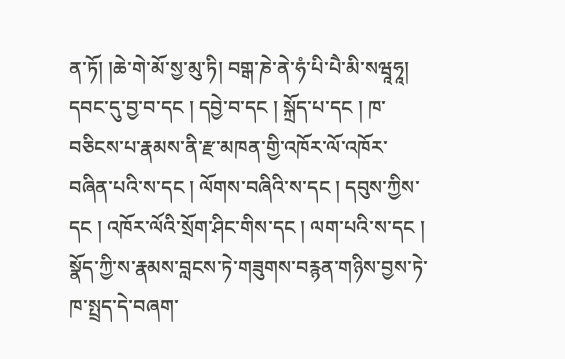ན་ཏོ། །ཆེ་གེ་མོ་སྱ་མུ་ཏི། བགྒ་ཎེ་ནེ་ཧཾ་པི་པཻ་མི་སཝཱཧཱ། དབང་དུ་བྱ་བ་དང ། དབྱེ་བ་དང ། སྐྲོད་པ་དང ། ཁ་བཅིངས་པ་རྣམས་ནི་རྫ་མཁན་གྱི་འཁོར་ལོ་འཁོར་བཞིན་པའི་ས་དང ། ལོགས་བཞིའི་ས་དང ། དབུས་ཀྱིས་དང ། འཁོར་ལོའི་སྲོག་ཤིང་གིས་དང ། ལག་པའི་ས་དང ། སྣོད་ཀྱི་ས་རྣམས་བླངས་ཏེ་གཟུགས་བརྙན་གཉིས་བྱས་ཏེ་ཁ་སྤྲད་དེ་བཞག་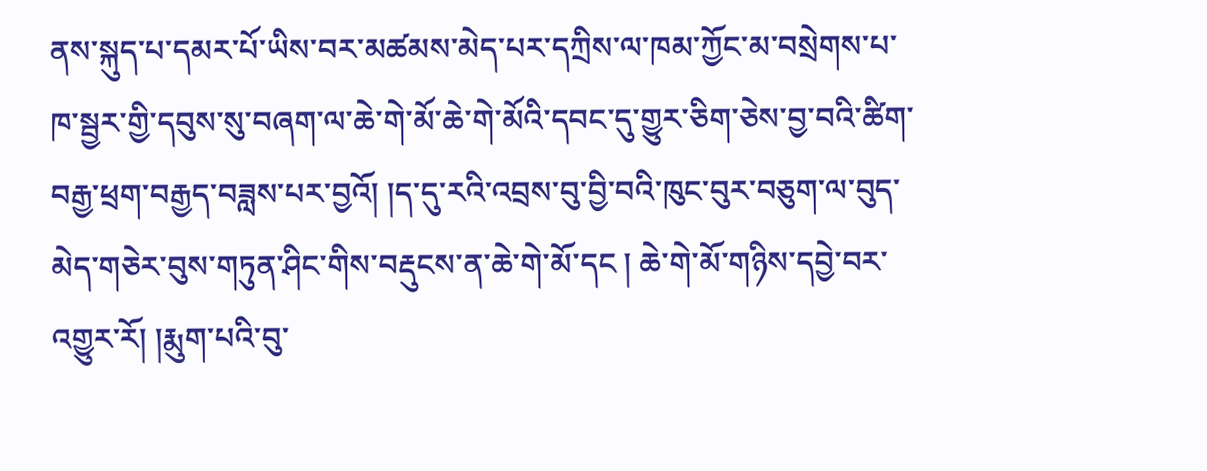ནས་སྐུད་པ་དམར་པོ་ཡིས་བར་མཚམས་མེད་པར་དཀྲིས་ལ་ཁམ་ཀྱོང་མ་བསྲེགས་པ་ཁ་སྦྱར་གྱི་དབུས་སུ་བཞག་ལ་ཆེ་གེ་མོ་ཆེ་གེ་མོའི་དབང་དུ་གྱུར་ཅིག་ཅེས་བྱ་བའི་ཚིག་བརྒྱ་ཕྲག་བརྒྱད་བཟླས་པར་བྱའོ། །ད་དུ་རའི་འབྲས་བུ་བྱི་བའི་ཁུང་བུར་བཅུག་ལ་བུད་མེད་གཅེར་བུས་གཏུན་ཤིང་གིས་བརྡུངས་ན་ཆེ་གེ་མོ་དང ། ཆེ་གེ་མོ་གཉིས་དབྱེ་བར་འགྱུར་རོ། །རྨུག་པའི་བུ་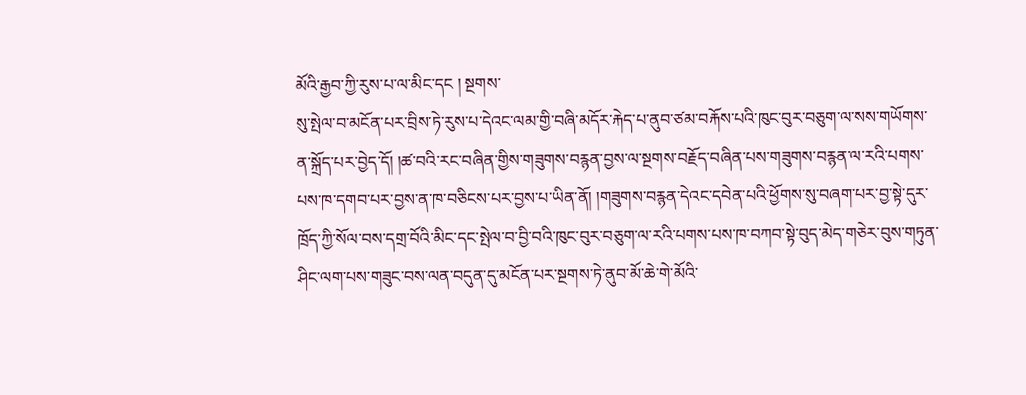མོའི་རྒྱབ་ཀྱི་རུས་པ་ལ་མིང་དང ། སྔགས་
སུ་སྤེལ་བ་མངོན་པར་བྲིས་ཏེ་རུས་པ་དེའང་ལམ་གྱི་བཞི་མདོར་རྐེད་པ་ནུབ་ཙམ་བརྐོས་པའི་ཁུང་བུར་བཅུག་ལ་སས་གཡོགས་ན་སྐྲོད་པར་བྱེད་དོ། །ཚ་བའི་རང་བཞིན་གྱིས་གཟུགས་བརྙན་བྱས་ལ་སྔགས་བརྗོད་བཞིན་པས་གཟུགས་བརྙན་ལ་རའི་པགས་པས་ཁ་དགབ་པར་བྱས་ན་ཁ་བཅིངས་པར་བྱས་པ་ཡིན་ནོ། །གཟུགས་བརྙན་དེའང་དབེན་པའི་ཕྱོགས་སུ་བཞག་པར་བྱ་སྟེ་དུར་ཁྲོད་ཀྱི་སོལ་བས་དགྲ་བོའི་མིང་དང་སྤེལ་བ་བྱི་བའི་ཁུང་བུར་བཅུག་ལ་རའི་པགས་པས་ཁ་བཀབ་སྟེ་བུད་མེད་གཅེར་བུས་གཏུན་ཤིང་ལག་པས་གཟུང་བས་ལན་བདུན་དུ་མངོན་པར་སྔགས་ཏེ་ནུབ་མོ་ཆེ་གེ་མོའི་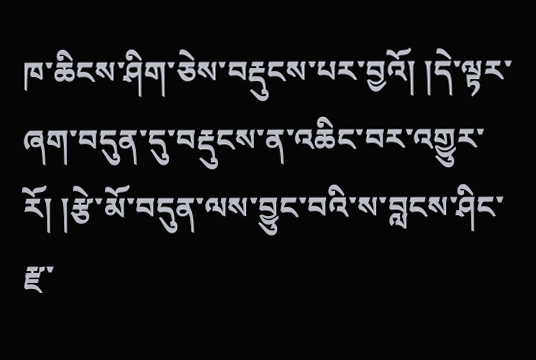ཁ་ཆིངས་ཤིག་ཅེས་བརྡུངས་པར་བྱའོ། །དེ་ལྟར་ཞག་བདུན་དུ་བརྡུངས་ན་འཆིང་བར་འགྱུར་རོ། །རྩེ་མོ་བདུན་ལས་བྱུང་བའི་ས་བླངས་ཤིང་རྫ་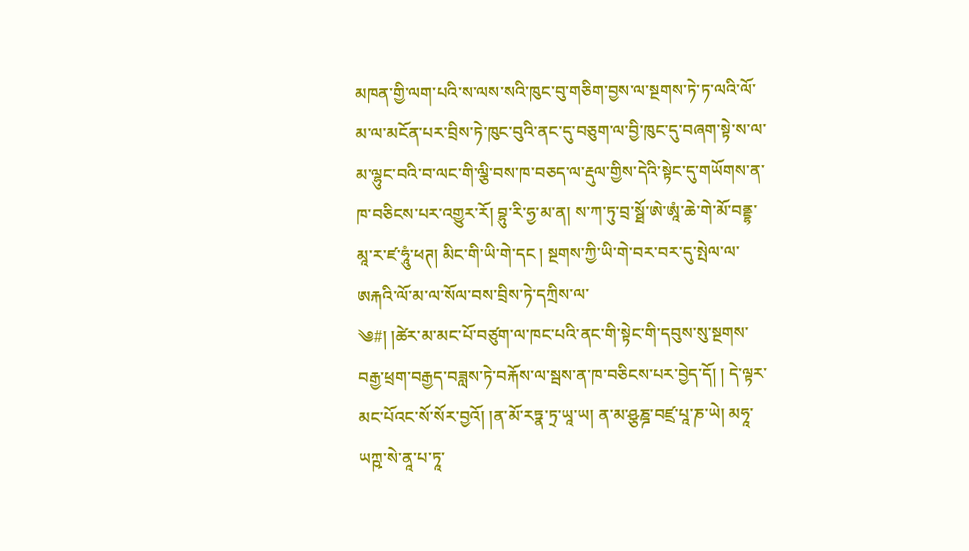མཁན་གྱི་ལག་པའི་ས་ལས་སའི་ཁུང་བུ་གཅིག་བྱས་ལ་སྔགས་ཏེ་ཏ་ལའི་ལོ་མ་ལ་མངོན་པར་བྲིས་ཏེ་ཁུང་བུའི་ནང་དུ་བཅུག་ལ་བྱི་ཁུང་དུ་བཞག་སྟེ་ས་ལ་མ་ལྷུང་བའི་བ་ལང་གི་ལྕི་བས་ཁ་བཅད་ལ་རྡུལ་གྱིས་དེའི་སྟེང་དུ་གཡོགས་ན་ཁ་བཅིངས་པར་འགྱུར་རོ། བྷུ་རི་ཧྱ་མ་ན། ས་ཀ་ཏུ་བྲ་སྠོ་ཨེ་ཨཱཾ་ཆེ་གེ་མོ་བནྡྷ་མཱ་ར་ཛ་ཧཱུཾ་ཕཊ། མིང་གི་ཡི་གེ་དང ། སྔགས་ཀྱི་ཡི་གེ་བར་བར་དུ་སྤེལ་ལ་ཨརྐའི་ལོ་མ་ལ་སོལ་བས་བྲིས་ཏེ་དཀྲིས་ལ་
༄#། །ཚེར་མ་མང་པོ་བཙུག་ལ་ཁང་པའི་ནང་གི་སྟེང་གི་དབུས་སུ་སྔགས་བརྒྱ་ཕྲག་བརྒྱད་བཟླས་ཏེ་བརྐོས་ལ་སྦས་ན་ཁ་བཅིངས་པར་བྱེད་དོ། ། དེ་ལྟར་མང་པོའང་སོ་སོར་བྱའོ། །ན་མོ་རཏྣ་ཏྲ་ཡཱ་ཡ། ན་མ་ཤྩཎྜ་བཛྲ་པཱ་ཎ་ཡེ། མཧཱ་ཡཀྵ་སེ་ནཱ་པ་ཏཱ་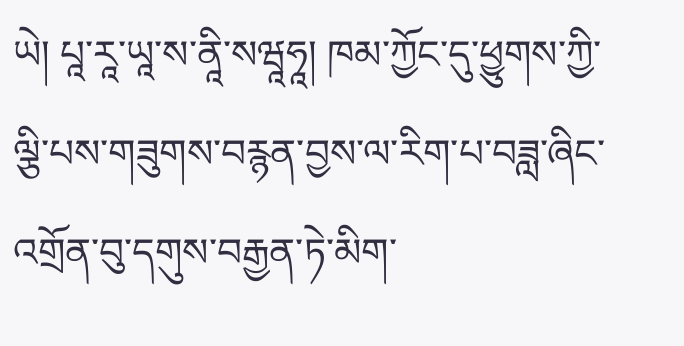ཡེ། པཱ་རཱ་ཡཱ་ས་ནཱི་སཝཱཧཱ། ཁམ་ཀྱོང་དུ་ཕྱུགས་ཀྱི་ལྕི་པས་གཟུགས་བརྙན་བྱས་ལ་རིག་པ་བཟླ་ཞིང་འགྲོན་བུ་དགུས་བརྒྱན་ཏེ་མིག་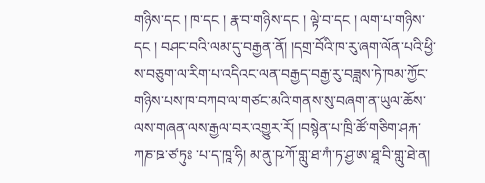གཉིས་དང ། ཁ་དང ། རྣ་བ་གཉིས་དང ། ལྟེ་བ་དང ། ལག་པ་གཉིས་དང ། བཤང་བའི་ལམ་དུ་བརྒྱན་ནོ། །དགྲ་བོའི་ཁ་རུ་ཞག་ལོན་པའི་ཕྱི་ས་བཅུག་ལ་རིག་པ་འདིའང་ལན་བརྒྱད་བརྒྱ་རུ་བཟླས་ཏེ་ཁམ་ཀྱོང་གཉིས་པས་ཁ་བཀབ་ལ་གཙང་མའི་གནས་སུ་བཞག་ན་ཡུལ་ཆོས་ལས་གཞན་ལས་རྒྱལ་བར་འགྱུར་རོ། །བསྙེན་པ་ཁྲི་ཚོ་གཅིག་ཤརྐ་ཀཎ་ཋ་ཙ་ཏུཿ ་པ་ད་ཁཱ་ཧི། མ་ནུ་ཥ་ཀོ་གླུ་ཐ་ཀཾ་ཏ་ཤྱ་ཨ་ཐཱ་བི་གླུ་ཐེ་ན།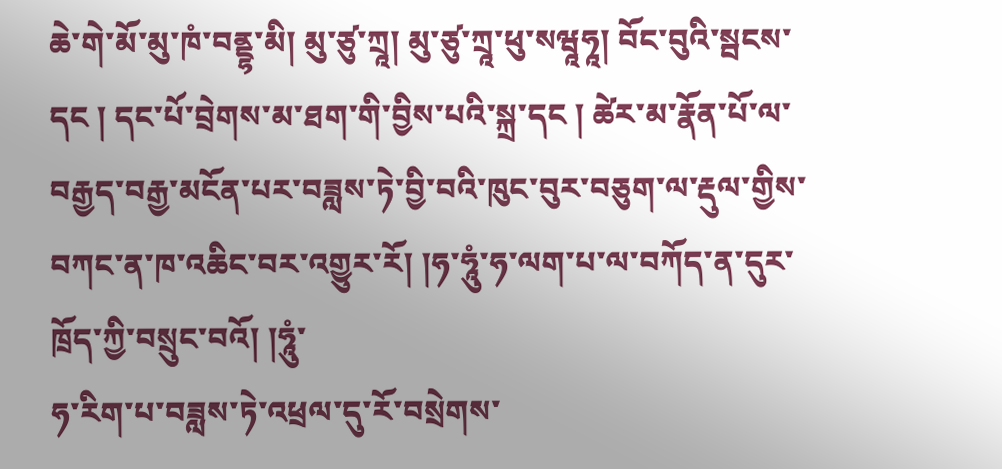ཆེ་གེ་མོ་མུ་ཁཾ་བནྡྷ་མི། མུ་ཙུ་ཀྲཱ། མུ་ཙུ་ཀྲཱ་ཕུ་སཝཱཧཱ། བོང་བུའི་སྦངས་དང ། དང་པོ་བྲེགས་མ་ཐག་གི་བྱིས་པའི་སྐྲ་དང ། ཚེར་མ་རྣོན་པོ་ལ་བརྒྱད་བརྒྱ་མངོན་པར་བཟླས་ཏེ་བྱི་བའི་ཁུང་བུར་བཅུག་ལ་རྡུལ་གྱིས་བཀང་ན་ཁ་འཆིང་བར་འགྱུར་རོ། །ཧ་ཧཱུཾ་ཧ་ལག་པ་ལ་བཀོད་ན་དུར་ཁྲོད་ཀྱི་བསྲུང་བའོ། །ཧཱུཾ་
ཧ་རིག་པ་བཟླས་ཏེ་འཕྲལ་དུ་རོ་བསྲེགས་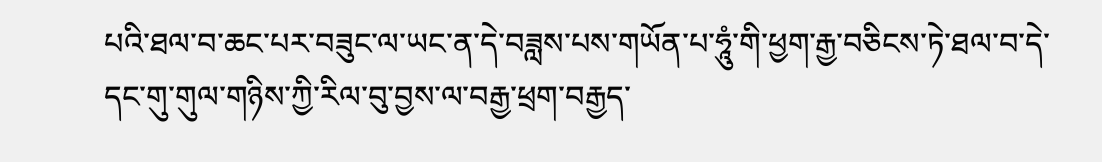པའི་ཐལ་བ་ཆང་པར་བཟུང་ལ་ཡང་ན་དེ་བཟླས་པས་གཡོན་པ་ཧཱུཾ་གི་ཕྱག་རྒྱ་བཅིངས་ཏེ་ཐལ་བ་དེ་དང་གུ་གུལ་གཉིས་ཀྱི་རིལ་བུ་བྱས་ལ་བརྒྱ་ཕྲག་བརྒྱད་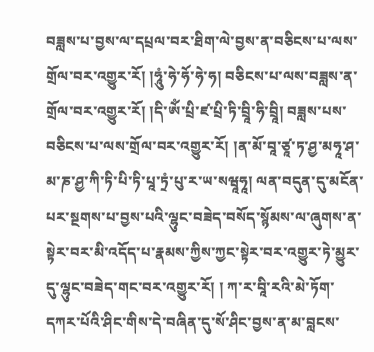བཟླས་པ་བྱས་ལ་དཔྲལ་བར་ཐིག་ལེ་བྱས་ན་བཅིངས་པ་ལས་གྲོལ་བར་འགྱུར་རོ། །ཧཱུཾ་ཧེ་ཧོ་ཧེ་ཧ། བཅིངས་པ་ལས་བཟླས་ན་གྲོལ་བར་འགྱུར་རོ། །དི་ཨོཾ་པྲི་ཛ་པྲི་ཏི་བྲཱི་ཧི་བྲཱི། བཟླས་པས་བཅིངས་པ་ལས་གྲོལ་བར་འགྱུར་རོ། །ན་མོ་བཱ་ཙཱ་ཏ་ཤྱ་མཧཱ་ཤ་མ་ཎ་ཤྱ་ཀི་ཏི་པི་ཏི་པཱ་ཏྲཾ་པུ་ར་ཡ་སཝཱཧཱ། ལན་བདུན་དུ་མངོན་པར་སྔགས་པ་བྱས་པའི་ལྷུང་བཟེད་བསོད་སྙོམས་ལ་ཞུགས་ན་སྟེར་བར་མི་འདོད་པ་རྣམས་ཀྱིས་ཀྱང་སྟེར་བར་འགྱུར་ཏེ་མྱུར་དུ་ལྷུང་བཟེད་གང་བར་འགྱུར་རོ། ། ཀ་ར་བཱི་རའི་མེ་ཏོག་དཀར་པོའི་ཤིང་གིས་དེ་བཞིན་དུ་སོ་ཤིང་བྱས་ན་མ་བླངས་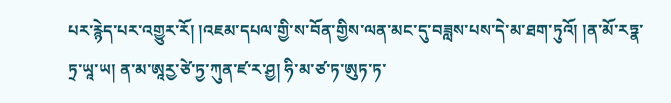པར་རྙེད་པར་འགྱུར་རོ། །འཇམ་དཔལ་གྱི་ས་བོན་གྱིས་ལན་མང་དུ་བཟླས་པས་དེ་མ་ཐག་ཏུའོ། །ན་མོ་རཏྣ་ཏྲ་ཡཱ་ཡ། ན་མ་ཨཱརྱ་ཙེ་ཏྱ་ཀུན་ཛ་ར་ཤྱ། ཧི་མ་ཙ་ཏ་ཨུཏ་ཏ་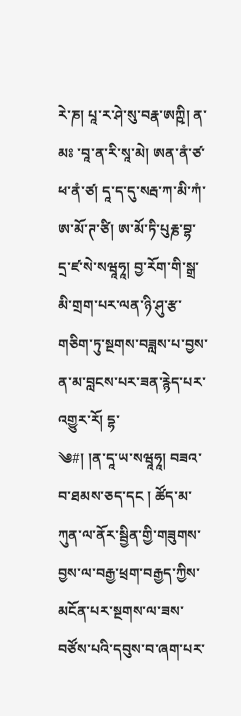རེ་ཎ། པཱ་ར་ཤེ་སུ་བརྣ་ཨཀྵི། ན་མཿ ་བཱ་ན་རི་སཱ་མེ། ཨན་ནཾ་ཙ་ཕ་ནཾ་ཙ། དཱ་ད་དུ་སརྦ་ཀ་མི་ཀཾ་ཨ་མོ་ཊ་ཙི། ཨ་མོ་ཏི་པུརྞ་བྷ་དྲ་ཛ་སེ་སཝཱཧཱ། བྱ་རོག་གི་སྒྲ་མི་གྲག་པར་ལན་ཉི་ཤུ་རྩ་གཅིག་ཏུ་སྔགས་བཟླས་པ་བྱས་ན་མ་བླངས་པར་ཟན་རྙེད་པར་འགྱུར་རོ། དྷ་
༄#། །ན་དཱ་ཡ་སཝཱཧཱ། བཟའ་བ་ཐམས་ཅད་དང ། ཚོད་མ་ཀུན་ལ་ནོར་སྦྱིན་གྱི་གཟུགས་བྱས་ལ་བརྒྱ་ཕྲག་བརྒྱད་ཀྱིས་མངོན་པར་སྔགས་ལ་ཟས་བཙོས་པའི་དབུས་བ་ཞག་པར་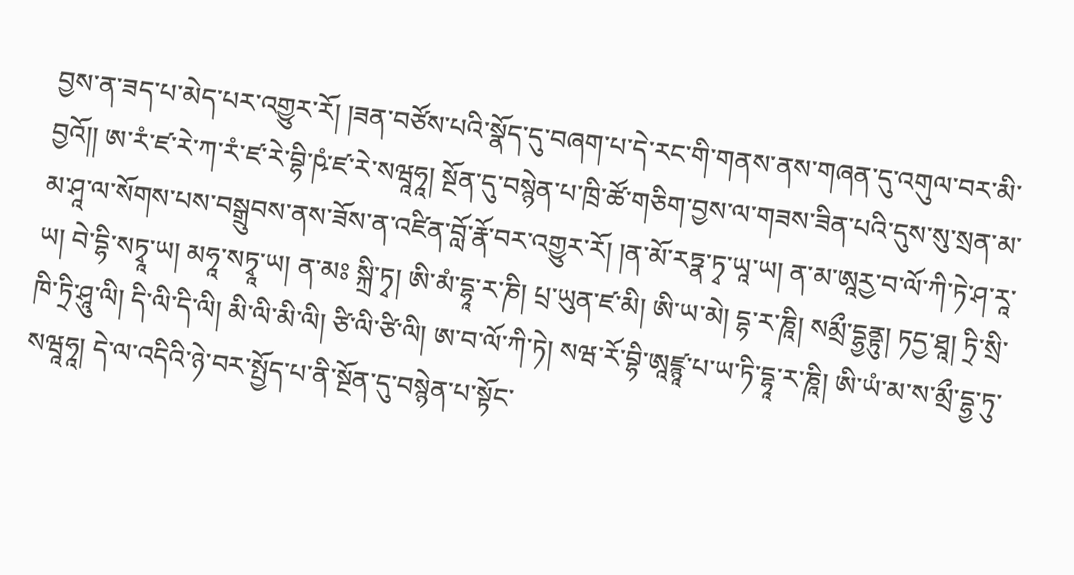བྱས་ན་ཟད་པ་མེད་པར་འགྱུར་རོ། །ཟན་བཙོས་པའི་སྣོད་དུ་བཞག་པ་དེ་རང་གི་གནས་ནས་གཞན་དུ་འགུལ་བར་མི་བྱའོ།། ཨ་རཾ་ཛ་རེ་ཀ་རཾ་ཛ་རེ་བྷི་ཥཾ་ཛ་རེ་སཝཱཧཱ། སྔོན་དུ་བསྙེན་པ་ཁྲི་ཚོ་གཅིག་བྱས་ལ་གཟས་ཟིན་པའི་དུས་སུ་སྲན་མ་མ་ཤཱ་ལ་སོགས་པས་བསྒྲུབས་ནས་ཟོས་ན་འཛིན་བློ་རྣོ་བར་འགྱུར་རོ། །ན་མོ་རཏྣ་ཏྭ་ཡཱ་ཡ། ན་མ་ཨཱརྱ་བ་ལོ་ཀི་ཏེ་ཤ་རཱ་ཡ། བེ་དྷི་སཏྭཱ་ཡ། མཧཱ་སཏྭཱ་ཡ། ན་མཿ སྐྲི་ཏྭ། ཨི་མཾ་དྷཱ་ར་ཎི། པྲ་ཡུན་ཛ་མི། ཨི་ཡ་མེ། དྷ་ར་ཎཱི། སམྲྀ་དྷྱནྟུ། ཏདྱ་ཐཱ། ཏྲི་སྲི་ཁི་ཏྲི་ཤཱུ་ལི། དི་ལི་དི་ལི། མི་ལི་མི་ལི། ཙི་ལི་ཙི་ལི། ཨ་བ་ལོ་ཀི་ཏེ། སཝ་རོ་བྷི་ཨཱཛྙཱ་པ་ཡ་ཏི་དྷཱ་ར་ཎཱི། ཨི་ཡཾ་མ་ས་མྲྀ་དྷྱ་ཏུ་སཝཱཧཱ། དེ་ལ་འདིའི་ཉེ་བར་སྤྱོད་པ་ནི་སྔོན་དུ་བསྙེན་པ་སྟོང་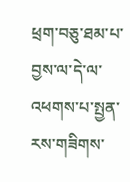ཕྲག་བཅུ་ཐམ་པ་བྱས་ལ་དེ་ལ་འཕགས་པ་སྤྱན་རས་གཟིགས་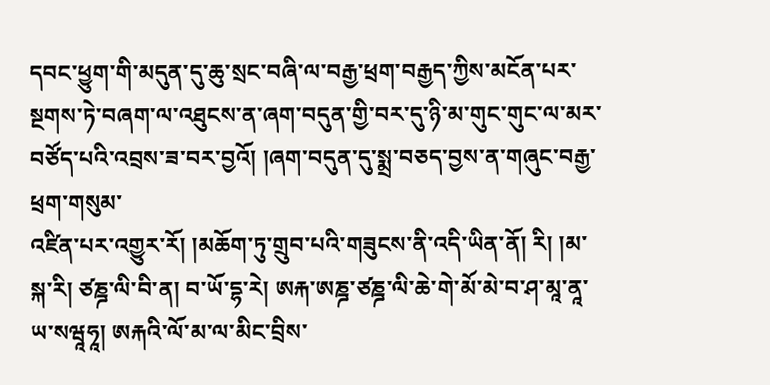དབང་ཕྱུག་གི་མདུན་དུ་ཆུ་སྲང་བཞི་ལ་བརྒྱ་ཕྲག་བརྒྱད་ཀྱིས་མངོན་པར་སྔགས་ཏེ་བཞག་ལ་འཐུངས་ན་ཞག་བདུན་གྱི་བར་དུ་ཉི་མ་གུང་གུང་ལ་མར་བཙོད་པའི་འབྲས་ཟ་བར་བྱའོ། །ཞག་བདུན་དུ་སྨྲ་བཅད་བྱས་ན་གཞུང་བརྒྱ་ཕྲག་གསུམ་
འཛིན་པར་འགྱུར་རོ། །མཆོག་ཏུ་གྲུབ་པའི་གཟུངས་ནི་འདི་ཡིན་ནོ། རི། །མ་སྐ་རི། ཙཎྜ་ལི་བི་ན། བ་ཡོ་དྷ་རེ། ཨརྐ་ཨཎྜ་ཙཎྜ་ལི་ཆེ་གེ་མོ་མེ་བ་ཤ་མཱ་ནཱ་ཡ་སཝཱཧཱ། ཨརྐའི་ལོ་མ་ལ་མིང་བྲིས་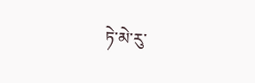ཏེ་མེ་རུ་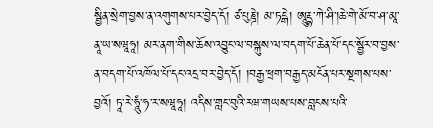སྦྱིན་སྲེག་བྱས་ན་འགུགས་པར་བྱེད་དོ། ཙ་པུཎྜེ། མ་ཏངྒེ། ཨཱུརྡྷ་ཀེ་ཤི་།ཆེ་གེ་མོ་བ་ཤ་མཱ་ནཱ་ཡ་སཝཱཧཱ། མར་ནག་གིས་ཆོས་འབྱུང་ལ་བསྐུས་ལ་བདག་པོ་ཆེན་པོ་དང་སྦྱོར་བ་བྱས་ན་བདག་པོ་འཁོལ་པོ་དང་འདྲ་བར་བྱེད་དོ། །བརྒྱ་ཕྲག་བརྒྱད་མངོན་པར་སྔགས་པས་བྱའོ། ཏཱ་རེ་ཧཱུཾ་ཧ་ར་སཝཱཧཱ། འདིས་གླང་བུའི་རཝ་གཡས་པས་བླངས་པའི་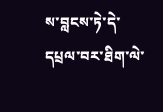ས་བླངས་ཏེ་དེ་དཔྲལ་བར་ཐིག་ལེ་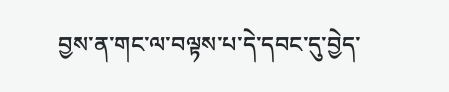བྱས་ན་གང་ལ་བལྟས་པ་དེ་དབང་དུ་བྱེད་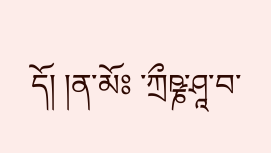དོ། །ན་མོཿ ་ཀྲྀཥྞ་ཤཱ་བ་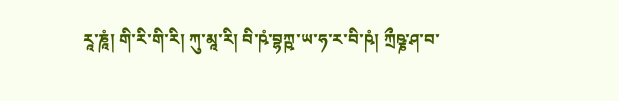རཱ་ཎཱཾ། གི་རི་གི་རི། ཀུ་མཱ་རི། བི་ཥཾ་བྷཀྵ་ཡ་ཧ་ར་བི་ཥཾ། ཀྲྀཥྞ་ཤ་བ་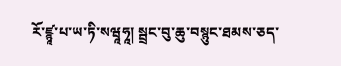རོ་ཛྙཱ་པ་ཡ་ཏི་སཝཱཧཱ། སྦྲང་བུ་ཆུ་བསྙུང་ཐམས་ཅད་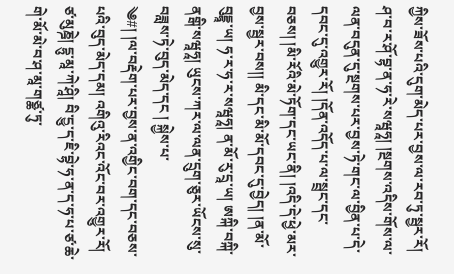ཀྱིས་ཟོས་པའི་དུག་མེད་པར་བྱས་ལ་རབ་ཏུ་སྦྱར་རོ། ཤ་བ་ར་ཤོ་བྷ་ན་ཧ་རེ་སཝཱཧཱ། །སྔགས་འདིས་གོས་ལ་ལན་བདུན་དུ་སྔགས་པར་བྱས་ཏེ་གང་ལ་བྱིན་པ་དེ་དབང་དུ་འགྱུར་རོ། །དོན་འདོད་པ་ལ་སྦྲང་དང་བཅས། །མི་རོའི་མེ་ཏོག་དང་ཡང་ནི། །འདི་དེ་ཕྱེ་མར་བྱས་སྦྱར་བས།། མི་དང་མི་མོ་དབང་དུ་བྱེད། །ན་མོ་བུདྡྷཱ་ཡ། ཧ་ར་ཧ་ར་སཝཱཧཱ། ན་མོ་རུ་དྲཱ་ཡ། ཨཀྐི་བཀྐི་ནགྒི་སཝཱཧཱ། ཡུངས་ཀར་ལ་ལན་དྲུག་ཅུར་ཡོངས་སུ་བཟླས་ཏེ་བུད་མེད་དང ། སྐྱེས་པ་
༄#། །ལ་བརྡེག་པར་བྱས་ན་འགྱིང་བག་དང་བཅས་པའི་བུད་མེད་དམ། འགིའུ་རིའང་འོང་བར་འགྱུར་རོ། ཙ་མུཎྜེ། དྷུ་མཱ་ཀེ་ཤཱི། བི་དྱུ་ད་ཇི་བྷེ་ཧ་ན་ད་ཧ་པ་ཙ་ཆེ་གེ་མོ་མེ་བ་ཤ་མཱ་གཙྪ་ཏུ་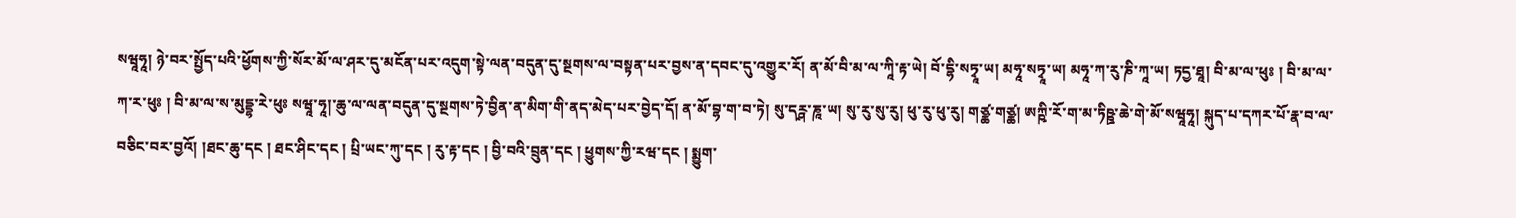སཝཱཧཱ། ཉེ་བར་སྤྱོད་པའི་ཕྱོགས་ཀྱི་སོར་མོ་ལ་ཤར་དུ་མངོན་པར་འདུག་སྟེ་ལན་བདུན་དུ་སྔགས་ལ་བསྟན་པར་བྱས་ན་དབང་དུ་འགྱུར་རོ། ན་མོ་བི་མ་ལ་ཀཱི་རྟ་ཡེ། བོ་དྷི་སཏྭཱ་ཡ། མཧཱ་སཏྭཱ་ཡ། མཧཱ་ཀ་རུ་ཎི་ཀཱ་ཡ། ཏདྱ་ཐཱ། བི་མ་ལ་ཕུཿ ། བི་མ་ལ་ཀ་ར་ཕུཿ ། བི་མ་ལ་ས་མུདྡྷ་རེ་ཕུཿ སཝཱ་ཧཱ།་ཆུ་ལ་ལན་བདུན་དུ་སྔགས་ཏེ་བྱིན་ན་མིག་གི་ནད་མེད་པར་བྱེད་དོ། ན་མོ་བྷ་ག་བ་ཏེ། སུ་དཪྴ་ཎཱ་ཡ། སུ་རུ་སུ་རུ། ཕུ་རུ་ཕུ་རུ། གཙྪ་གཙྪ། ཨཀྵི་རོ་ག་མ་ཏིཥྛ་ཆེ་གེ་མོ་སཝཱཧཱ། སྐུད་པ་དཀར་པོ་རྣ་བ་ལ་བཅིང་བར་བྱའོ། །ཐང་ཆུ་དང ། ཐང་ཤིང་དང ། པྲི་ཡང་ཀུ་དང ། རུ་རྟ་དང ། བྱི་བའི་བྲུན་དང ། ཕྱུགས་ཀྱི་རཝ་དང ། སྨྱུག་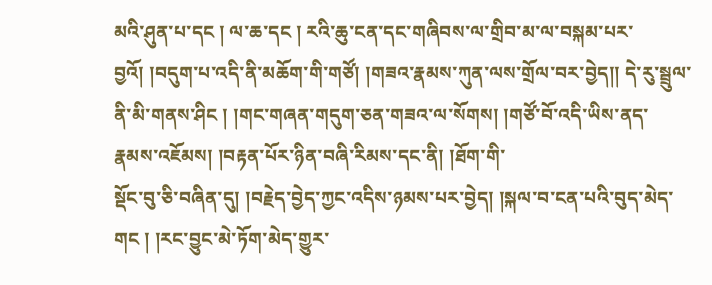མའི་ཤུན་པ་དང ། ལ་ཆ་དང ། རའི་ཆུ་ངན་དང་གཞིབས་ལ་གྲིབ་མ་ལ་བསྐམ་པར་བྱའོ། །བདུག་པ་འདི་ནི་མཆོག་གི་གཙོ། །གཟའ་རྣམས་ཀུན་ལས་གྲོལ་བར་བྱེད།། དེ་རུ་སྦྲུལ་ནི་མི་གནས་ཤིང ། །གང་གཞན་གདུག་ཅན་གཟའ་ལ་སོགས། །གཙོ་བོ་འདི་ཡིས་ནད་རྣམས་འཇོམས། །བརྟན་པོར་ཉིན་བཞི་རིམས་དང་ནི། །ཐོག་གི་
སྡོང་བུ་ཅི་བཞིན་དུ། །བརྗེད་བྱེད་ཀྱང་འདིས་ཉམས་པར་བྱེད། །སྐལ་བ་ངན་པའི་བུད་མེད་གང ། །རང་བྱུང་མེ་ཏོག་མེད་གྱུར་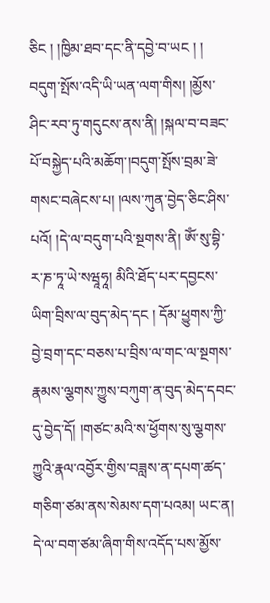ཅིང ། །ཁྱིམ་ཐབ་དང་ནི་དབྱེ་བ་ཡང ། ། བདུག་སྤོས་འདི་ཡི་ཡན་ལག་གིས། །མྱོས་ཤིང་རབ་ཏུ་གདུངས་ནས་ནི། །སྐལ་བ་བཟང་པོ་བསྐྱེད་པའི་མཆོག་།བདུག་སྤོས་བྲམ་ཟེ་གསང་བཞེངས་པ། །ལས་ཀུན་བྱེད་ཅིང་ཤིས་པའོ། །དེ་ལ་བདུག་པའི་སྔགས་ནི། ཨོཾ་སུ་བྷི་ར་ཎ་ཏཱ་ཡེ་སཝཱཧཱ། མིའི་ཐོད་པར་དབྱངས་ཡིག་བྲིས་ལ་བུད་མེད་དང ། དོམ་ཕྱུགས་ཀྱི་བྱེ་བྲག་དང་བཅས་པ་བྲིས་ལ་གང་ལ་སྔགས་རྣམས་ལྕགས་ཀྱུས་བཀུག་ན་བུད་མེད་དབང་དུ་བྱེད་དོ། །གཙང་མའི་ས་ཕྱོགས་སུ་ལྕགས་ཀྱུའི་རྣལ་འབྱོར་གྱིས་བཟླས་ན་དཔག་ཚད་གཅིག་ཙམ་ནས་སེམས་དག་པའམ། ཡང་ན། དེ་ལ་བག་ཙམ་ཞིག་གིས་འདོད་པས་མྱོས་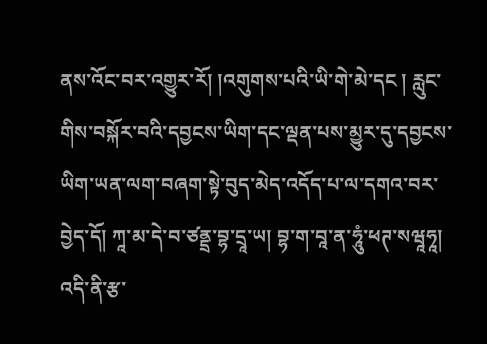ནས་འོང་བར་འགྱུར་རོ། །འགུགས་པའི་ཡི་གེ་མེ་དང ། རླུང་གིས་བསྐོར་བའི་དབྱངས་ཡིག་དང་ལྡན་པས་མྱུར་དུ་དབྱངས་ཡིག་ཡན་ལག་བཞག་སྟེ་བུད་མེད་འདོད་པ་ལ་དགའ་བར་བྱེད་དོ། ཀཱ་མ་དེ་བ་ཙནྡྲ་བྷ་དྲཱ་ཡ། བྷ་ག་བཱ་ན་ཧཱུཾ་ཕཊ་སཝཱཧཱ། འདི་ནི་རྩ་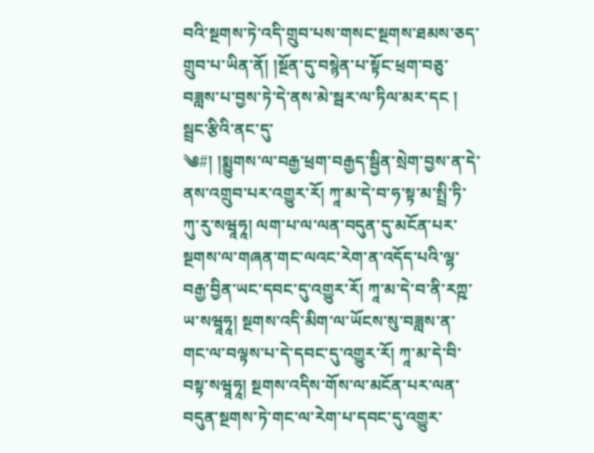བའི་སྔགས་ཏེ་འདི་གྲུབ་པས་གསང་སྔགས་ཐམས་ཅད་གྲུབ་པ་ཡིན་ནོ། །སྔོན་དུ་བསྙེན་པ་སྟོང་ཕྲག་བཅུ་བཟླས་པ་བྱས་ཏེ་དེ་ནས་མེ་སྦར་ལ་ཏིལ་མར་དང ། སྦྲང་རྩིའི་ནང་དུ་
༄#། །སྨྱུགས་ལ་བརྒྱ་ཕྲག་བརྒྱད་སྦྱིན་སྲེག་བྱས་ན་དེ་ནས་འགྲུབ་པར་འགྱུར་རོ། ཀཱ་མ་དེ་བ་ཧ་སྟ་མ་སྤྲི་ཏི་ཀུ་རུ་སཝཱཧཱ། ལག་པ་ལ་ལན་བདུན་དུ་མངོན་པར་སྔགས་ལ་གཞན་གང་ལའང་རེག་ན་འདོད་པའི་ལྷ་བརྒྱ་བྱིན་ཡང་དབང་དུ་འགྱུར་རོ། ཀཱ་མ་དེ་བ་ནི་རཀྵ་ཡ་སཝཱཧཱ། སྔགས་འདི་མིག་ལ་ཡོངས་སུ་བཟླས་ན་གང་ལ་བལྟས་པ་དེ་དབང་དུ་འགྱུར་རོ། ཀཱ་མ་དེ་བི་བསྟ་སཝཱཧཱ། སྔགས་འདིས་གོས་ལ་མངོན་པར་ལན་བདུན་སྔགས་ཏེ་གང་ལ་རེག་པ་དབང་དུ་འགྱུར་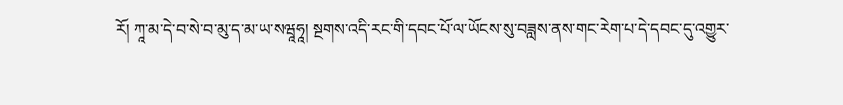རོ། ཀཱ་མ་དེ་བ་སེ་བ་མུ་ད་མ་ཡ་སཝཱཧཱ། སྔགས་འདི་རང་གི་དབང་པོ་ལ་ཡོངས་སུ་བཟླས་ནས་གང་རེག་པ་དེ་དབང་དུ་འགྱུར་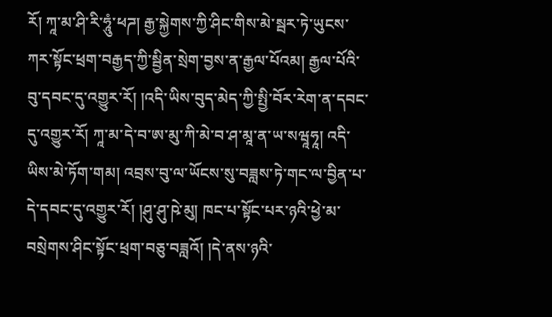རོ། ཀཱ་མ་ཤི་རི་ཧཱུཾ་ཕཌ། རྒྱ་སྐྱེགས་ཀྱི་ཤིང་གིས་མེ་སྦར་ཏེ་ཡུངས་ཀར་སྟོང་ཕྲག་བརྒྱད་ཀྱི་སྦྱིན་སྲེག་བྱས་ན་རྒྱལ་པོའམ། རྒྱལ་པོའི་བུ་དབང་དུ་འགྱུར་རོ། །འདི་ཡིས་བུད་མེད་ཀྱི་སྤྱི་བོར་རེག་ན་དབང་དུ་འགྱུར་རོ། ཀཱ་མ་དེ་བ་ཨ་མུ་ཀི་མེ་བ་ཤ་མཱ་ན་ཡ་སཝཱཧཱ། འདི་ཡིས་མེ་ཏོག་གམ། འབྲས་བུ་ལ་ཡོངས་སུ་བཟླས་ཏེ་གང་ལ་བྱིན་པ་དེ་དབང་དུ་འགྱུར་རོ། །ཤུ་ཤུ་ཥེ་མུ། ཁང་པ་སྟོང་པར་ཉའི་ཕྱེ་མ་བསྲེགས་ཤིང་སྟོང་ཕྲག་བཅུ་བཟླའོ། །དེ་ནས་ཉའི་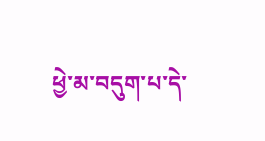ཕྱེ་མ་བདུག་པ་དེ་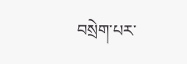བསྲེག་པར་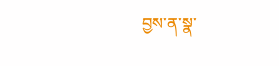བྱས་ན་སྣ་